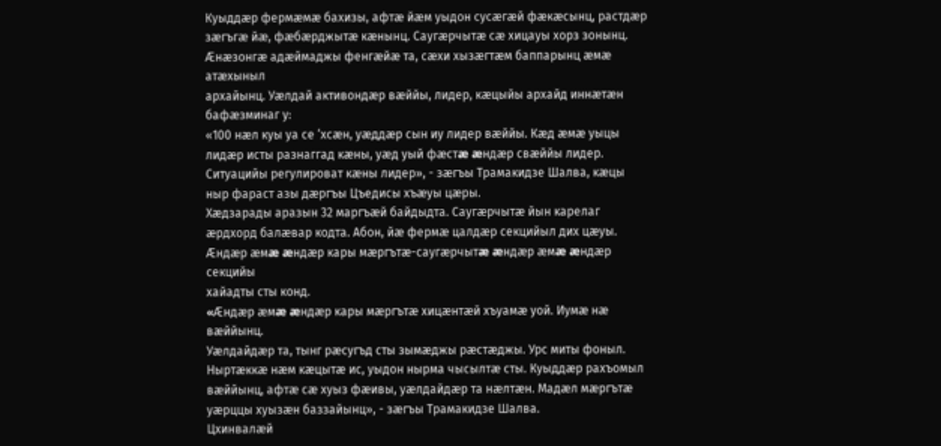Куыддæр фермæмæ бахизы, афтæ йæм уыдон сусæгæй фæкæсынц, растдæр
зæгъгæ йæ, фæбæрджытæ кæнынц. Саугæрчытæ сæ хицауы хорз зонынц.
Æнæзонгæ адæймаджы фенгæйæ та, сæхи хызæгтæм баппарынц æмæ атæхыныл
архайынц. Уæлдай активондæр вæййы, лидер, кæцыйы архайд иннæтæн
бафæзминаг у:
«100 нæл куы уа се ‘хсæн, уæддæр сын иу лидер вæййы. Кæд æмæ уыцы
лидæр исты разнаггад кæны, уæд уый фæстæ æндæр свæййы лидер.
Ситуацийы регулироват кæны лидер», - зæгъы Трамакидзе Шалва, кæцы
ныр фараст азы дæргъы Цъедисы хъæуы цæры.
Хæдзарады аразын 32 маргъæй байдыдта. Саугæрчытæ йын карелаг
æрдхорд балæвар кодта. Абон, йæ фермæ цалдæр секцийыл дих цæуы.
Æндæр æмæ æндæр кары мæргътæ-саугæрчытæ æндæр æмæ æндæр секцийы
хайадты сты конд.
«Æндæр æмæ æндæр кары мæргътæ хицæнтæй хъуамæ уой. Иумæ нæ вæййынц.
Уæлдайдæр та, тынг рæсугъд сты зымæджы рæстæджы. Урс миты фоныл.
Ныртæккæ нæм кæцытæ ис, уыдон нырма чысылтæ сты. Куыддæр рахъомыл
вæййынц, афтæ сæ хуыз фæивы, уæлдайдæр та нæлтæн. Мадæл мæргътæ
уæрццы хуызæн баззайынц», - зæгъы Трамакидзе Шалва.
Цхинвалæй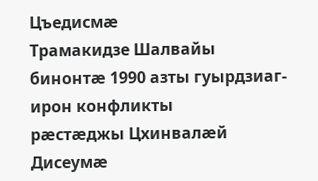Цъедисмæ
Трамакидзе Шалвайы бинонтæ 1990 азты гуырдзиаг-ирон конфликты
рæстæджы Цхинвалæй Дисеумæ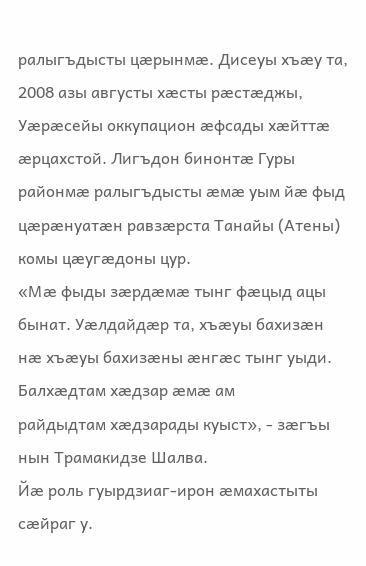ралыгъдысты цæрынмæ. Дисеуы хъæу та,
2008 азы августы хæсты рæстæджы, Уæрæсейы оккупацион æфсады хæйттæ
æрцахстой. Лигъдон бинонтæ Гуры районмæ ралыгъдысты æмæ уым йæ фыд
цæрæнуатæн равзæрста Танайы (Атены) комы цæугæдоны цур.
«Мæ фыды зæрдæмæ тынг фæцыд ацы бынат. Уæлдайдæр та, хъæуы бахизæн
нæ хъæуы бахизæны æнгæс тынг уыди. Балхæдтам хæдзар æмæ ам
райдыдтам хæдзарады куыст», - зæгъы нын Трамакидзе Шалва.
Йæ роль гуырдзиаг-ирон æмахастыты сæйраг у.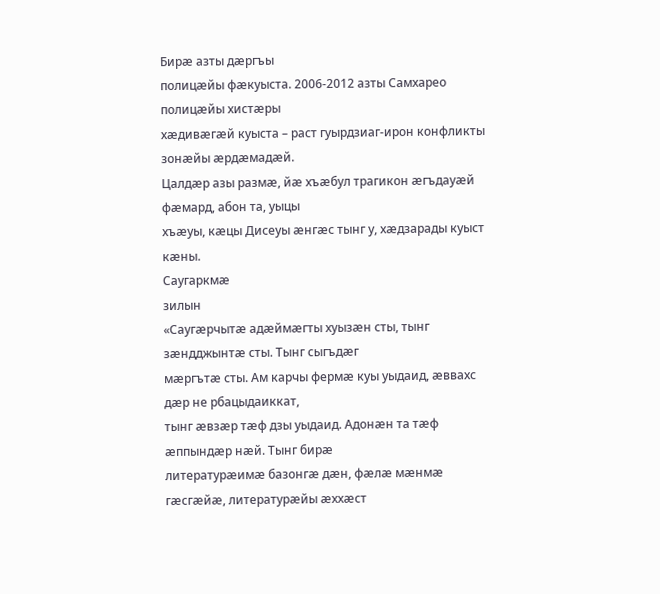Бирæ азты дæргъы
полицæйы фæкуыста. 2006-2012 азты Самхарео полицæйы хистæры
хæдивæгæй куыста – раст гуырдзиаг-ирон конфликты зонæйы æрдæмадæй.
Цалдæр азы размæ, йæ хъæбул трагикон æгъдауæй фæмард, абон та, уыцы
хъæуы, кæцы Дисеуы æнгæс тынг у, хæдзарады куыст кæны.
Саугаркмæ
зилын
«Саугæрчытæ адæймæгты хуызæн сты, тынг зæндджынтæ сты. Тынг сыгъдæг
мæргътæ сты. Ам карчы фермæ куы уыдаид, æввахс дæр не рбацыдаиккат,
тынг æвзæр тæф дзы уыдаид. Адонæн та тæф æппындæр нæй. Тынг бирæ
литературæимæ базонгæ дæн, фæлæ мæнмæ гæсгæйæ, литературæйы æххæст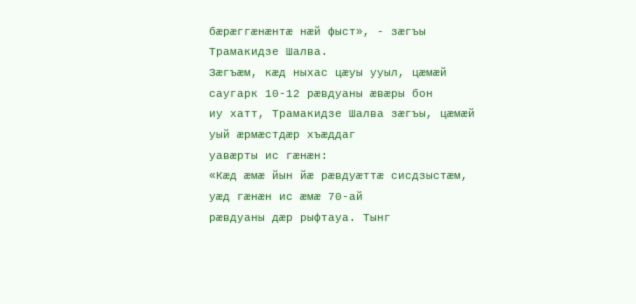бæрæггæнæнтæ нæй фыст», - зæгъы Трамакидзе Шалва.
Зæгъæм, кæд ныхас цæуы ууыл, цæмæй саугарк 10-12 рæвдуаны æвæры бон
иу хатт, Трамакидзе Шалва зæгъы, цæмæй уый æрмæстдæр хъæддаг
уавæрты ис гæнæн:
«Кæд æмæ йын йæ рæвдуæттæ сисдзыстæм, уæд гæнæн ис æмæ 70-ай
рæвдуаны дæр рыфтауа. Тынг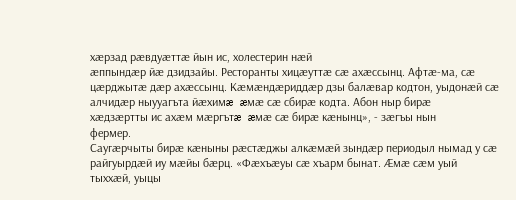хæрзад рæвдуæттæ йын ис, холестерин нæй
æппындæр йæ дзидзайы. Ресторанты хицæуттæ сæ ахæссынц. Афтæ-ма, сæ
цæрджытæ дæр ахæссынц. Кæмæндæриддæр дзы балæвар кодтон, уыдонæй сæ
алчидæр ныууагъта йæхимæ æмæ сæ сбирæ кодта. Абон ныр бирæ
хæдзæртты ис ахæм мæргътæ æмæ сæ бирæ кæнынц», - зæгъы нын
фермер.
Саугæрчыты бирæ кæныны рæстæджы алкæмæй зындæр периодыл нымад у сæ
райгуырдæй иу мæйы бæрц. «Фæхъæуы сæ хъарм бынат. Æмæ сæм уый
тыххæй, уыцы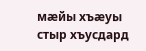мæйы хъæуы стыр хъусдард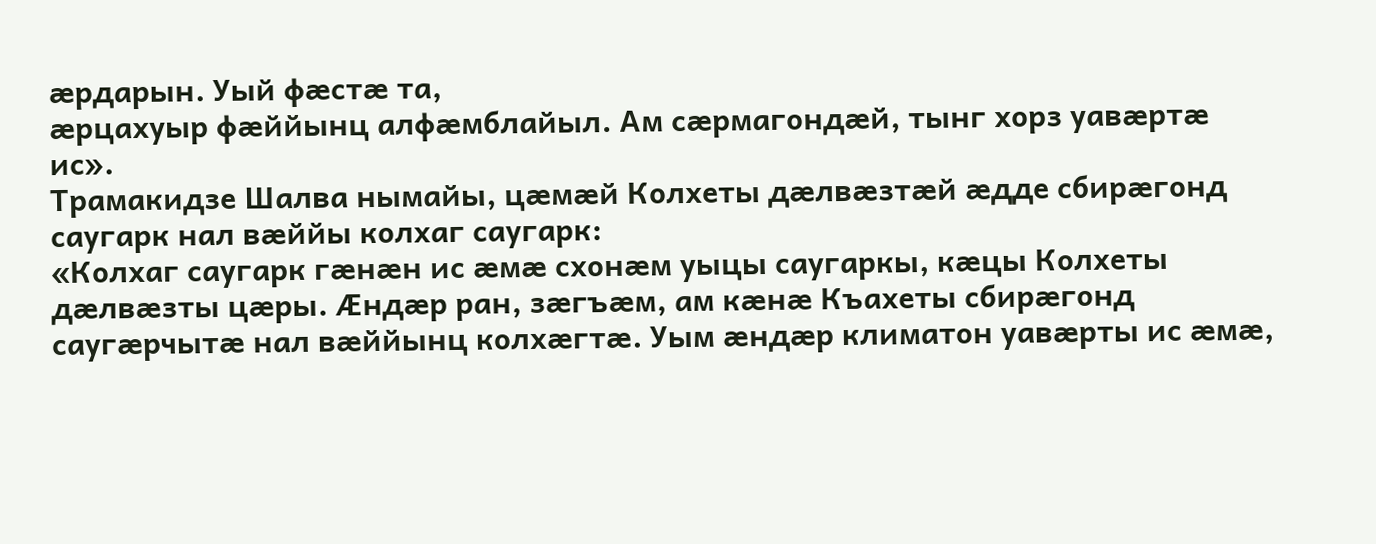æрдарын. Уый фæстæ та,
æрцахуыр фæййынц алфæмблайыл. Ам сæрмагондæй, тынг хорз уавæртæ
ис».
Трамакидзе Шалва нымайы, цæмæй Колхеты дæлвæзтæй æдде сбирæгонд
саугарк нал вæййы колхаг саугарк:
«Колхаг саугарк гæнæн ис æмæ схонæм уыцы саугаркы, кæцы Колхеты
дæлвæзты цæры. Æндæр ран, зæгъæм, ам кæнæ Къахеты сбирæгонд
саугæрчытæ нал вæййынц колхæгтæ. Уым æндæр климатон уавæрты ис æмæ,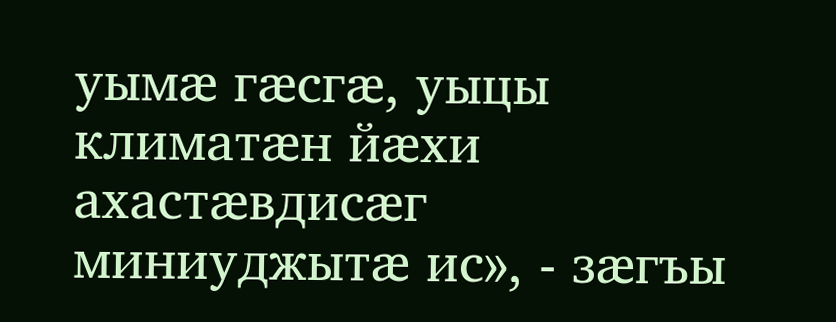уымæ гæсгæ, уыцы климатæн йæхи ахастæвдисæг миниуджытæ ис», - зæгъы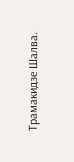Трамакидзе Шалва.